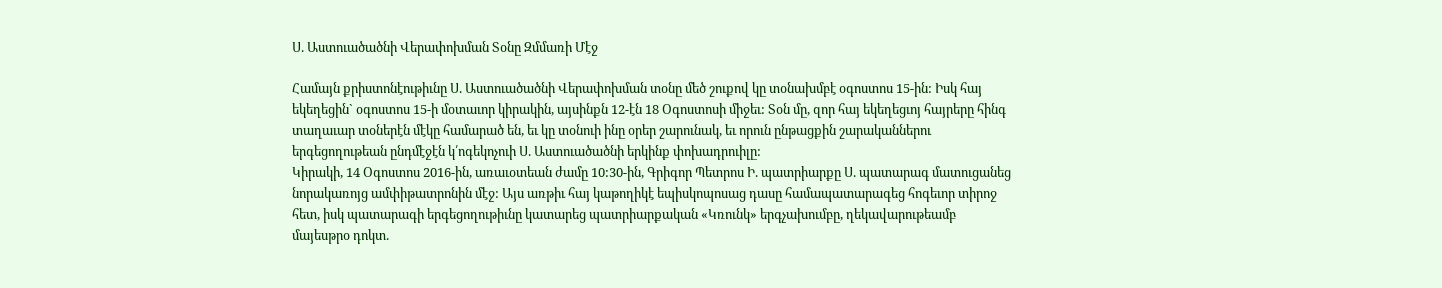Ս. Աստուածածնի Վերափոխման Տօնը Զմմառի Մէջ

Համայն քրիստոնէութիւնը Ս. Աստուածածնի Վերափոխման տօնը մեծ շուքով կը տօնախմբէ օգոստոս 15-ին: Իսկ հայ եկեղեցին` օգոստոս 15-ի մօտաւոր կիրակին, այսինքն 12-էն 18 Օգոստոսի միջեւ: Տօն մը, զոր հայ եկեղեցւոյ հայրերը հինգ տաղաւար տօներէն մէկը համարած են, եւ կը տօնուի ինը օրեր շարունակ, եւ որուն ընթացքին շարականներու երգեցողութեան ընդմէջէն կ՛ոգեկոչուի Ս. Աստուածածնի երկինք փոխադրուիլը:
Կիրակի, 14 Օգոստոս 2016-ին, առաւօտեան ժամը 10:30-ին, Գրիգոր Պետրոս Ի. պատրիարքը Ս. պատարագ մատուցանեց նորակառոյց ամփիթատրոնին մէջ: Այս առթիւ հայ կաթողիկէ եպիսկոպոսաց դասը համապատարագեց հոգեւոր տիրոջ հետ, իսկ պատարագի երգեցողութիւնը կատարեց պատրիարքական «Կռունկ» երգչախումբը, ղեկավարութեամբ մայեսթրօ դոկտ.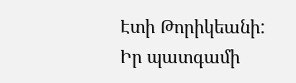Էտի Թորիկեանի:
Իր պատգամի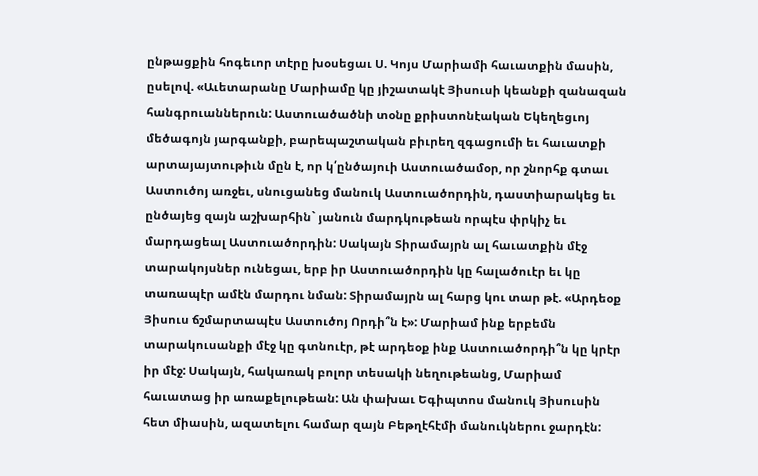ընթացքին հոգեւոր տէրը խօսեցաւ Ս. Կոյս Մարիամի հաւատքին մասին, ըսելով. «Աւետարանը Մարիամը կը յիշատակէ Յիսուսի կեանքի զանազան հանգրուաններուն: Աստուածածնի տօնը քրիստոնէական Եկեղեցւոյ մեծագոյն յարգանքի, բարեպաշտական բիւրեղ զգացումի եւ հաւատքի արտայայտութիւն մըն է, որ կ՛ընծայուի Աստուածամօր, որ շնորհք գտաւ Աստուծոյ առջեւ, սնուցանեց մանուկ Աստուածորդին, դաստիարակեց եւ ընծայեց զայն աշխարհին` յանուն մարդկութեան որպէս փրկիչ եւ մարդացեալ Աստուածորդին: Սակայն Տիրամայրն ալ հաւատքին մէջ տարակոյսներ ունեցաւ, երբ իր Աստուածորդին կը հալածուէր եւ կը տառապէր ամէն մարդու նման: Տիրամայրն ալ հարց կու տար թէ. «Արդեօք Յիսուս ճշմարտապէս Աստուծոյ Որդի՞ն է»: Մարիամ ինք երբեմն տարակուսանքի մէջ կը գտնուէր, թէ արդեօք ինք Աստուածորդի՞ն կը կրէր իր մէջ: Սակայն, հակառակ բոլոր տեսակի նեղութեանց, Մարիամ հաւատաց իր առաքելութեան: Ան փախաւ Եգիպտոս մանուկ Յիսուսին հետ միասին, ազատելու համար զայն Բեթղէհէմի մանուկներու ջարդէն: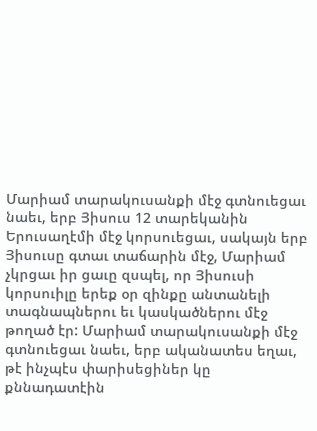Մարիամ տարակուսանքի մէջ գտնուեցաւ նաեւ, երբ Յիսուս 12 տարեկանին Երուսաղէմի մէջ կորսուեցաւ, սակայն երբ Յիսուսը գտաւ տաճարին մէջ, Մարիամ չկրցաւ իր ցաւը զսպել, որ Յիսուսի կորսուիլը երեք օր զինքը անտանելի տագնապներու եւ կասկածներու մէջ թողած էր: Մարիամ տարակուսանքի մէջ գտնուեցաւ նաեւ, երբ ականատես եղաւ, թէ ինչպէս փարիսեցիներ կը քննադատէին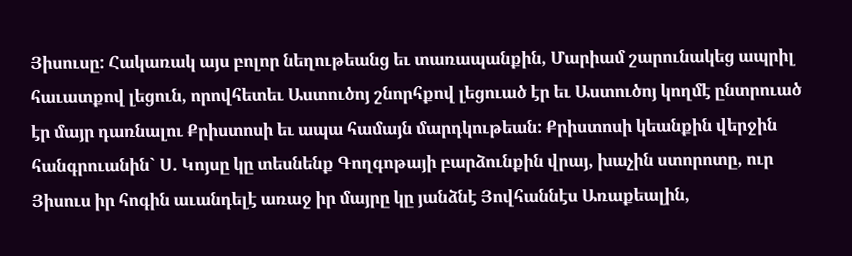Յիսուսը: Հակառակ այս բոլոր նեղութեանց եւ տառապանքին, Մարիամ շարունակեց ապրիլ հաւատքով լեցուն, որովհետեւ Աստուծոյ շնորհքով լեցուած էր եւ Աստուծոյ կողմէ ընտրուած էր մայր դառնալու Քրիստոսի եւ ապա համայն մարդկութեան: Քրիստոսի կեանքին վերջին հանգրուանին` Ս. Կոյսը կը տեսնենք Գողգոթայի բարձունքին վրայ, խաչին ստորոտը, ուր Յիսուս իր հոգին աւանդելէ առաջ իր մայրը կը յանձնէ Յովհաննէս Առաքեալին,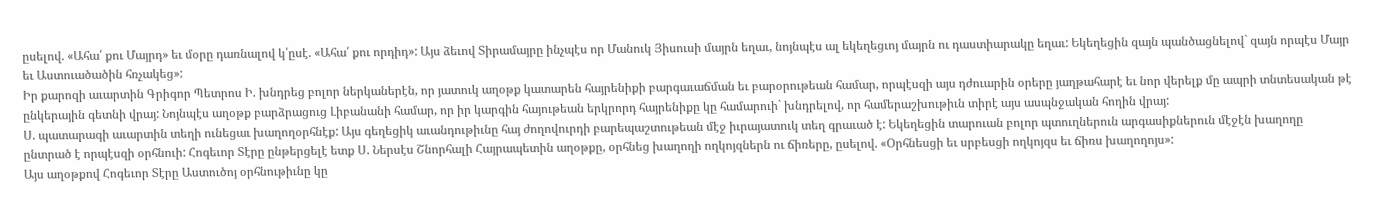ըսելով. «Ահա՛ քու Մայրդ» եւ մօրը դառնալով կ՛ըսէ. «Ահա՛ քու որդիդ»: Այս ձեւով Տիրամայրը ինչպէս որ Մանուկ Յիսուսի մայրն եղաւ, նոյնպէս ալ եկեղեցւոյ մայրն ու դաստիարակը եղաւ: Եկեղեցին զայն պանծացնելով` զայն որպէս Մայր եւ Աստուածածին հռչակեց»:
Իր քարոզի աւարտին Գրիգոր Պետրոս Ի. խնդրեց բոլոր ներկաներէն, որ յատուկ աղօթք կատարեն հայրենիքի բարգաւաճման եւ բարօրութեան համար, որպէսզի այս դժուարին օրերը յաղթահարէ եւ նոր վերելք մը ապրի տնտեսական թէ ընկերային գետնի վրայ: Նոյնպէս աղօթք բարձրացուց Լիբանանի համար, որ իր կարգին հայութեան երկրորդ հայրենիքը կը համարուի` խնդրելով, որ համերաշխութիւն տիրէ այս ասպնջական հողին վրայ:
Ս. պատարագի աւարտին տեղի ունեցաւ խաղողօրհնէք: Այս գեղեցիկ աւանդութիւնը հայ ժողովուրդի բարեպաշտութեան մէջ իւրայատուկ տեղ գրաւած է: Եկեղեցին տարուան բոլոր պտուղներուն արգասիքներուն մէջէն խաղողը ընտրած է որպէսզի օրհնուի: Հոգեւոր Տէրը ընթերցելէ ետք Ս. Ներսէս Շնորհալի Հայրապետին աղօթքը, օրհնեց խաղողի ողկոյզներն ու ճիռերը, ըսելով. «Օրհնեսցի եւ սրբեսցի ողկոյզս եւ ճիռս խաղողոյս»:
Այս աղօթքով Հոգեւոր Տէրը Աստուծոյ օրհնութիւնը կը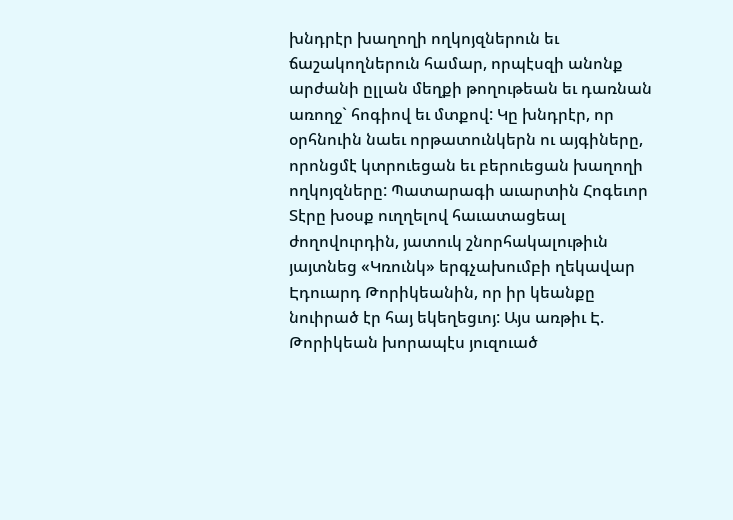խնդրէր խաղողի ողկոյզներուն եւ ճաշակողներուն համար, որպէսզի անոնք արժանի ըլլան մեղքի թողութեան եւ դառնան առողջ` հոգիով եւ մտքով: Կը խնդրէր, որ օրհնուին նաեւ որթատունկերն ու այգիները, որոնցմէ կտրուեցան եւ բերուեցան խաղողի ողկոյզները: Պատարագի աւարտին Հոգեւոր Տէրը խօսք ուղղելով հաւատացեալ ժողովուրդին, յատուկ շնորհակալութիւն յայտնեց «Կռունկ» երգչախումբի ղեկավար Էդուարդ Թորիկեանին, որ իր կեանքը նուիրած էր հայ եկեղեցւոյ: Այս առթիւ Է. Թորիկեան խորապէս յուզուած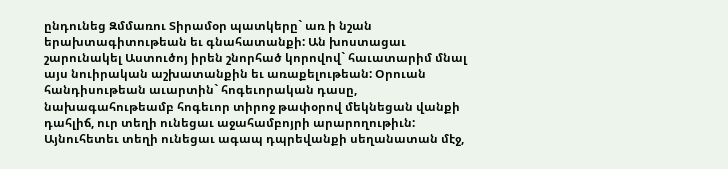ընդունեց Զմմառու Տիրամօր պատկերը` առ ի նշան երախտագիտութեան եւ գնահատանքի: Ան խոստացաւ շարունակել Աստուծոյ իրեն շնորհած կորովով` հաւատարիմ մնալ այս նուիրական աշխատանքին եւ առաքելութեան: Օրուան հանդիսութեան աւարտին` հոգեւորական դասը, նախագահութեամբ հոգեւոր տիրոջ թափօրով մեկնեցան վանքի դահլիճ, ուր տեղի ունեցաւ աջահամբոյրի արարողութիւն:
Այնուհետեւ տեղի ունեցաւ ագապ դպրեվանքի սեղանատան մէջ,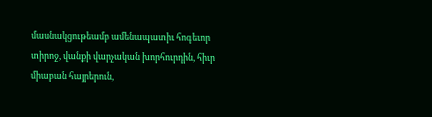մասնակցութեամբ ամենապատիւ հոգեւոր տիրոջ, վանքի վարչական խորհուրդին, հիւր միաբան հայրերուն,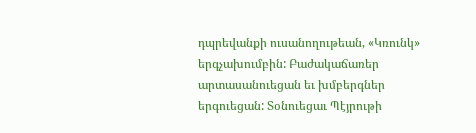դպրեվանքի ուսանողութեան, «Կռունկ» երգչախումբին: Բաժակաճառեր արտասանուեցան եւ խմբերգներ երգուեցան: Տօնուեցաւ Պէյրութի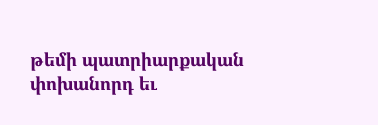թեմի պատրիարքական փոխանորդ եւ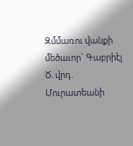Զմմառու վանքի մեծաւոր` Գաբրիէլ Ծ. վրդ. Մուրատեանի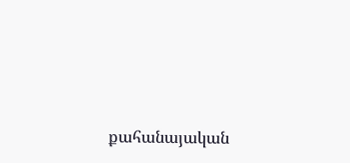քահանայական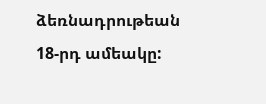ձեռնադրութեան 18-րդ ամեակը: